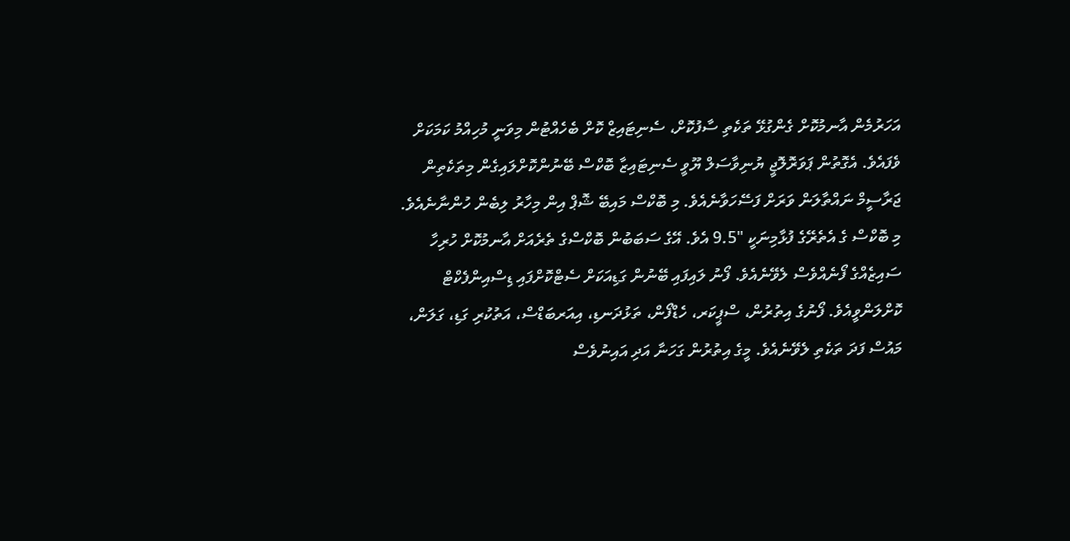އަހަރުމެން އާނމުކޮށް ގެންގުޅޭ ތަކެތި ސާފުކޮށް، ސެނިޓައިޒް ކޮށް ބެހެއްޓުން މިވަނީ މުހިއްމު ކަމަކަށް ވެފައެވެ. އެގޮތުން ޕަވަރޮލޮޖީ ޔުނިވާސަލް ޔޫވީ ސެނިޓައިޒާ ބޮކްސް ބޭނުންކޮށްލައިގެން މިތަކެތިން ޖަރާސީމް ނައްތާލަން ވަރަށް ފަސޭހަވާނެއެވެ. މި ބޮކްސް މައިބޭ ޝޮޕް އިން މިހާރު ލިބެން ހުންނާނެއެވެ.
މި ބޮކްސް ގެ އެތެރޭގެ ފުޅާމިނަކީ "9.5 އެވެ. އޭގެ ސަބަބުން ބޮކްސްގެ ތެރެއަށް އާނމުކޮށް ހުރިހާ ސައިޒެއްގެ ފޯނެއްވެސް ލެވޭނެއެވެ. ފޯނު ލައިފައި ބޭނުން ގަޑިއަކަށް ސެޓްކޮށްފައި ޑިސްއިންފެކްޓް ކޮށްލަންވީއެވެ. ފޯނުގެ އިތުރުން، ސްޕީކަރ، ހެޑްފޯން، ތަޅުދަނޑި، އިއަރބަޑްސް، އަތުކުރި ގަޑި، ގަލަން، މައުސް ފަދަ ތަކެތި ލެވޭނެއެވެ. މީގެ އިތުރުން ގަހަނާ އަދި އައިނުވެސް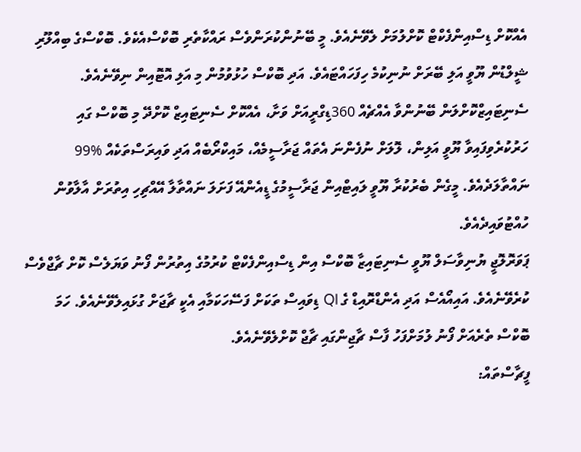އެއްކޮށް ޑިސްއިންފެކްޓް ކޮށްލުމަށް ލެވޭނެއެވެ. މީ ބޭނުންކުރަންވެސް ރައްކާތެރި ބޮކްސްއެކެވެ. ބޮކްސްގެ ބިއްލޫރި ޝީލްޑުން ޔޫވީ އަލި ބޭރަށް ނުނިކުމެ ހިފަހައްޓައެވެ. އަދި ބޮކްސް ހުޅުވުމުން މި އަލި އޮޓޮއިން ނިވޭނެއެވެ. ސެނިޓައިޒްކޮށްލަން ބޭނުންވާ އެއްޗެއް 360ޑިގްރީއަށް ވަށާ، އެއްކޮށް ސެނިޓައިޒް ކޮށްދޭ މި ބޮކްސް ގައި ހަރުކުރެވިފައިވާ ޔޫވީ އަލިން، ލޮލަށް ނުފެންނަ އެތައް ޖަރާސީމެއް، މައިކްރޯބެއް އަދި ވައިރަސްތަކެއް %99 ނައްތާލަދެއެވެ. މީގެން ބެރުކުރާ ޔޫވީ ލައިޓްއިން ޖަރާސީމުގެ ޑީއެންއޭ ފަށަލަ ނައްތާލާ އޭއްޗިހި އިތުރަށް އާލާވުން ހުއްޓުވައިދެއެވެ.
ޕަވަރޮލޮޖީ ޔުނިވާސަލް ޔޫވީ ސެނިޓައިޒާ ބޮކްސް އިން ޑިސްއިންފެކްޓް ކުރުމުގެ އިތުރުން ފޯނު ވަޔަލެސް ކޮށް ޗާޖްވެސް ކުރެވޭނެއެވެ. އައިއޯއެސް އަދި އެންޑްރޮއިޑް ގެ QI ޑިވައިސް ތަކަށް ފަސޭހަކަމާއި އެކީ ޗާޖަށް ގުޅައިލެވޭނެއެވެ. ހަމަ ބޮކްސް ތެރެއަށް ފޯނު ލުމަށްފަހު ފާސް ޗާޖިންގައި ޗާޖް ކޮށްލެވޭނެއެވެ.
ފީޗާސްތައް: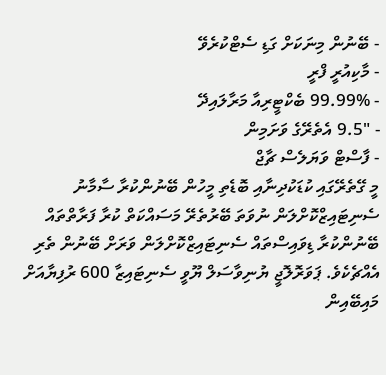- ބޭނުން މިނަކަށް ގަޑި ސެޓްކުރެވޭ
- މާކިއުރީ ފްރީ
- 99.99% ބެކްޓީރިއާ މަރާލައިދޭ
- "9.5 އެތެރޭގެ ވަށަމިން
- ފާސްޓް ވަޔަލެސް ޗާޖް
މީ ގޭތެރޭގައި ކުޑަކުދިނާއި ބޮޑެތި މީހުން ބޭނުންކުރާ ސާމާނު ސެނިޓައިޒްކޮށްލަން ނުވަތަ ބޭރުތެރޭ މަސައްކަތް ކުރާ ފަރާތްތައް ބޭނުންކުރާ ޑިވައިސްތައް ސެނިޓައިޒްކޮށްލަން ވަރަށް ބޭނުން ތެރި އެއްޗެކެވެ. ޕަވަރޮލޮޖީ ޔުނިވާސަލް ޔޫވީ ސެނިޓައިޒާ 600 ރުފިޔާއަށް މައިބޭއިން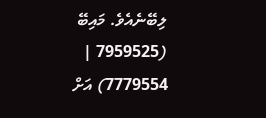ލިބޭނެއެވެ. މައިބޭ (7959525 | 7779554) އަށް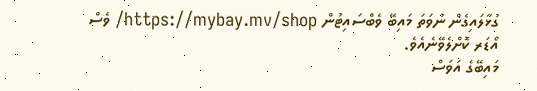ގުޅާލައިގެން ނުވަތަ މައިބޭ ވެބްސައިޓުން https://mybay.mv/shop/ ވެސް އޯޑަރ ކޮށްލެވޭނެއެވެ.
މައިބޭގެ އަވަސް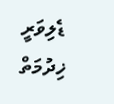ޑެލިވަރީ ޚިދުމަތް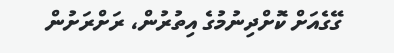ގޭގެއަށް ކޮށްދިނުމުގެ އިތުރުން، ރަށްރަށުން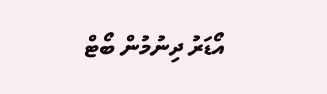އޯޑަރު ދިނުމުން ބޯޓް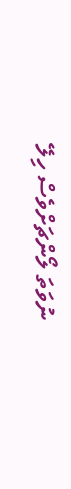ނުވަތަ ލޯންޗަށްވެސް ހިލޭ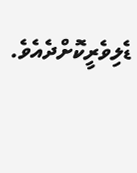ޑެލިވެރީކޮށްދެއެވެ.